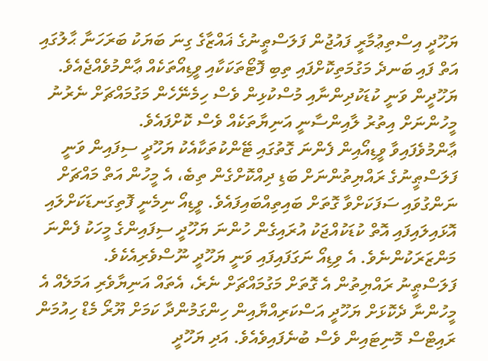ޔަހޫދީ އިސްތިޢުމާރީ ފައުޖުން ފަލަސްޠީނުގެ ޣައްޒާގެ ގިނަ ބަޔަކު ބަރަހަނާ ޙާލުގައި އަތް ފައި ބަނދެ މަގުމަތިކޮށްފައި ތިބި ފޮޓޯތަކަކާއި ވީޑިއޯތަކެއް ޢާންމުވެއްޖެއެވެ. ޔަހޫދީން ވަނީ ކުޑަކުދިންނާއި މުސްކުޅިން ވެސް ހިމެނޭހެން މަގުމައްޗަށް ނެރުނު މީހުންނަށް އިތުރު ލާއިންސާނީ އަނިޔާތަކެއް ވެސް ކޮށްފައެވެ.
ޢާންމުވެފައިވާ ވީޑިއޯއިން ފެންނަ ގޮތުގައި ޓޭންކުތަކާއެކު ޔަހޫދީ ސިފައިން ވަނީ ފަލަސްޠީނުގެ ރައްޔިތުންނަށް ބަޑި ދިއްކޮށްގެން ތިބެ، އެ މީހުން އަތް މައްޗަށް ނަންގުވައި ސަފަކަށްވާ ގޮތަށް ބައިތިއްބައިފައެވެ. ވީޑިއޯ ނިމެނީ ފޮތިގަނޑަކަށްލައި އޮޅައިލައިފައި އޮތް ކުޑަކުއްޖަކު އުރައިގެން ހުންނަ ޔަހޫދީ ސިފައިންގެ މީހަކު ފެންނަ މަންޒަރަކުންނެވެ. އެ ވިޑިއޯ ނަގަފައިފައި ވަނީ ޔަހޫދީ ނޫސްވެރިއެކެވެ.
ފަލަސްޠީނު ރައްޔިތުން އެ ގޮތަށް މަގުމައްޗަށް ނެރެ، އެތައް އަނިޔާވެރި އަމަލެއް އެ މީހުންނާ ދެކޮޅަށް ޔަހޫދީ އަސްކަރިއްޔާއިން ހިންގަމުންދާ ކަމަށް ޔޫރޯ މެޑް ހިއުމަން ރައިޓްސް މޮނިޓައިން ވެސް ބުނެފައިވެއެވެ. އަދި ޔަހޫދީ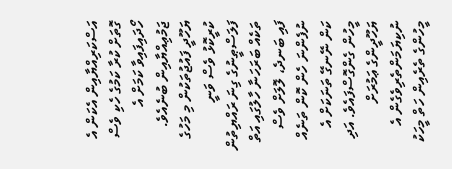އަސްކަރިއްޔާއިން އެކަން އެ ގޮތަށް ކުރާ ކަމުގެ ހެކި ވެސް ހޯދައިފައިވާ ކަމަށް އެ ޖަމުޢިއްޔާއިން ބުނެއެވެ.
ޔަހޫދީ ފައުޖުތަކުން މި މަހުގެ ކުރީކޮޅު ވެސް ވަނީ ފަލަސްޠީނުގެ ގިނަ ރައްޔިތުން ތަކެއް ބަރަހަނާ ހާލުގައި އަތް ފައި ބަނދެ، ލޮލަށް ވެސް ނުފެންނަ ހެން ކޮން ތަނެއް ކަން ނޭނގޭ ތަނަކަށް އެ މީހުން ގެންގޮސްފައެވެ. އަދި ޔަހޫދީންގެ ޢަމުރަށް ނުކިޔަމަންތެރިވެގެން އެ މީހުންގެ ތެރެއިން ހަތް މީހަކު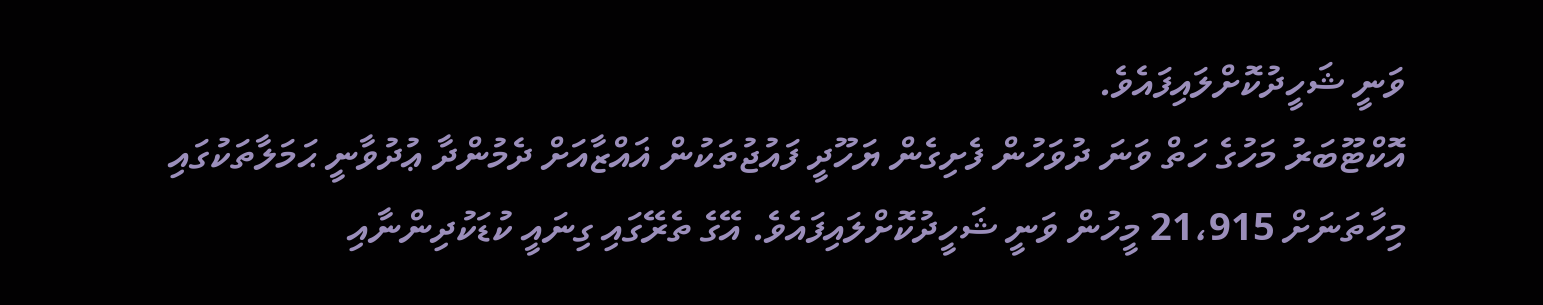ވަނީ ޝަހީދުކޮށްލައިފައެވެ.
އޮކްޓޫބަރު މަހުގެ ހަތް ވަނަ ދުވަހުން ފެށިގެން ޔަހޫދީ ފައުޖުތަކުން ޣައްޒާއަށް ދެމުންދާ ޢުދުވާނީ ޙަމަލާތަކުގައި މިހާތަނަށް 21،915 މީހުން ވަނީ ޝަހީދުކޮށްލައިފައެވެ. އޭގެ ތެރޭގައި ގިނައީ ކުޑަކުދިންނާއި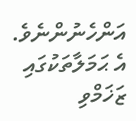އަންހެނުންނެވެ. އެ ޙަމަލާތަކުގައި ޒަޚަމްވި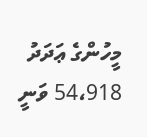މީހުންގެ ޢަދަދު 54،918 ވަނީ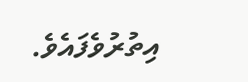އިތުރުވެފައެވެ.